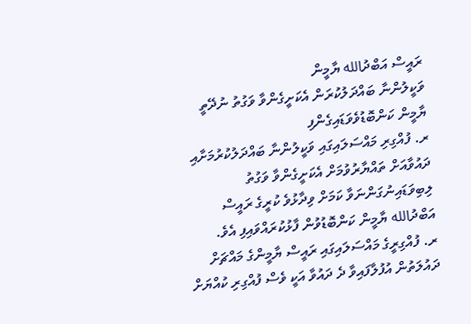ރައީސް އަބްދުالله ޔާމީން
ވަކީލުންނާ ބައްދަލުކުރަން އެކަށީގެންވާ ވަގުތު ނުދޭތީ ޔާމީން ކަންބޮޑުވެވަޑައިގެންފި
ރ. ފުއްގިރި މައްސަލައިގައި ވަކީލުންނާ ބައްދަލުކުރުމަށާއި ދައުވާއަށް ތައްޔާރުވުމަށް އެކަށީގެންވާ ވަގުތު ލިބިވަޑައިނުގަންނަވާ ކަމަށް ވިދާޅުވެ ކުރީގެ ރައީސް އަބްދުالله ޔާމީން ކަންބޮޑުވުން ފާޅުކުރައްވައިފި އެވެ.
ރ. ފުއްގިރީގެ މައްސަލައިގައި ރައީސް ޔާމީންގެ މައްޗަށް ދައުލަތުން އުފުލާފައިވާ ދެ ދައުވާ އަކީ ވެސް ފުއްގިރި ކުއްޔަށް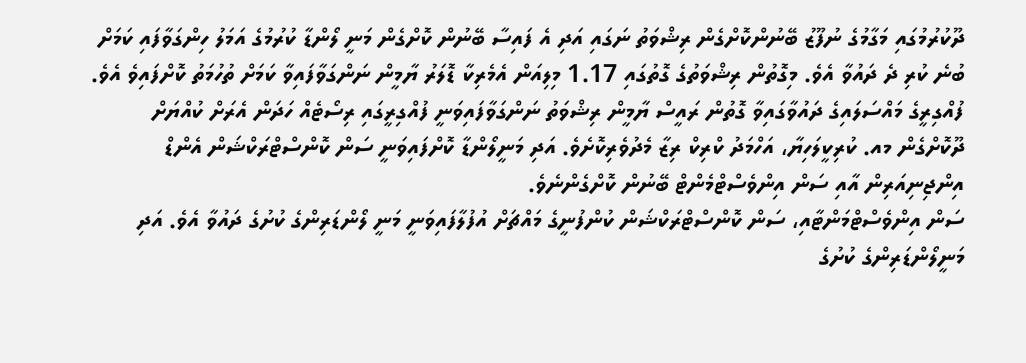ދޫކުރުމުގައި މަގާމުގެ ނުފޫޒު ބޭނުންކޮށްގެން ރިޝްވަތު ނަގައި އަދި އެ ފައިސާ ބޭނުން ކޮށްގެން މަނީ ލޯންޑާ ކުރުމުގެ އަމަލު ހިންގަވާފައި ކަމަށް ބުނެ ކުރި ދެ ދައުވާ އެވެ. މިގޮތުން ރިޝްވަތުގެ ގޮތުގައި 1.17 މިލިއަން އެމެރިކާ ޑޮލަރު ޔާމީން ނަންގަވާފައިވާ ކަމަށް ތުހުމަތު ކޮށްފައިވެ އެވެ.
ފުއްގިރީގެ މައްސަލައިގެ ދައުވާގައިވާ ގޮތުން ރައީސް ޔާމީން ރިޝްވަތު ނަންގަވާފައިވަނީ ފުއްގިރީގައި ރިސޯޓެއް ހަދަން އެރަށް ކުއްޔަށް ދޫކޮށްގެން މއ. ކުރިކީލަހިޔާ، އަހްމަދު ކްރިކް ރިޒާ މެދުވެރިކޮށެވެ. އަދި މަނީލޯންޑާ ކޮށްފައިވަނީ ސަން ކޮންސްޓްރަކްޝަން އެންޑް އިންޖިނިއަރިން އާއި ސަން އިންވެސްޓްމެންޓް ބޭނުން ކޮށްގެންނެވެ.
ސަން އިންވެސްޓްމަންޓާއި، ސަން ކޮންސްޓްރަކްޝަން ކުންފުނީގެ މައްޗަށް އުފުލާފައިވަނީ މަނީ ލޯންޑަރިންގެ ކުށުގެ ދައުވާ އެވެ. އަދި މަނީލޯންޑަރިންގެ ކުށުގެ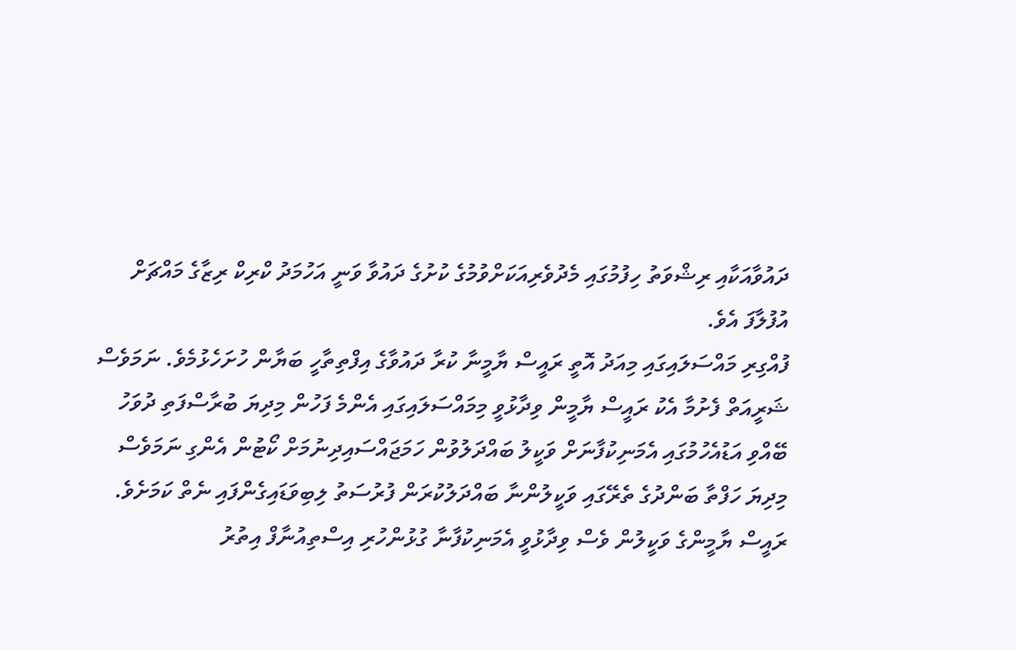ދައުވާއަކާއި ރިޝްވަތު ހިފުމުގައި މެދުވެރިއަކަށްވުމުގެ ކުށުގެ ދައުވާ ވަނީ އަހުމަދު ކްރިކް ރިޒާގެ މައްޗަށް އުފުލާފަ އެވެ.
ފުއްގިރި މައްސަލައިގައި މިއަދު އޮތީ ރައީސް ޔާމީނާ ކުރާ ދައުވާގެ އިފްތިތާހީ ބަޔާން ހުށަހެޅުމެވެ. ނަމަވެސް ޝަރީއަތް ފެށުމާ އެކު ރައީސް ޔާމީން ވިދާޅުވީ މިމައްސަލައިގައި އެންމެ ފަހުން މިދިޔަ ބުރާސްފަތި ދުވަހު ބޭއްވި އަޑުއެހުމުގައި އެމަނިކުފާނަށް ވަކީލު ބައްދަލުވުން ހަމަޖައްސައިދިނުމަށް ކޯޓުން އެންގި ނަމަވެސް މިދިޔަ ހަފްތާ ބަންދުގެ ތެރޭގައި ވަކީލުންނާ ބައްދަލުކުރަން ފުރުސަތު ލިބިވަޑައިގެންފައި ނެތް ކަމަށެވެ.
ރައީސް ޔާމީންގެ ވަކީލުން ވެސް ވިދާޅުވީ އެމަނިކުފާނާ ގުޅުންހުރި އިސްތިއުނާފް އިތުރު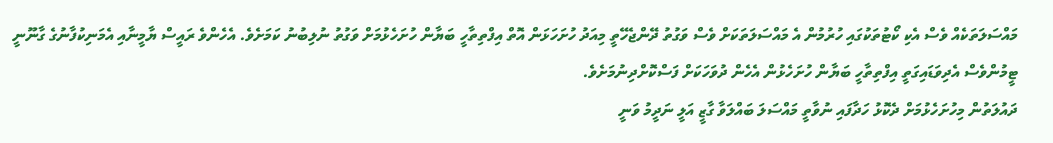މައްސަލަތަކެއް ވެސް އެކި ކޯޓުތަކުގައި ހުރުމުން އެ މައްސަލަތަކަށް ވެސް ވަގުތު ދޭންޖެހޭތީ މިއަދު ހުށަހަޅަން އޮތް އިފްތިތާހީ ބަޔާން ހުށަހެޅުމަށް ވަގުތު ނުލިބުނު ކަމަށެވެ. އެހެންވެ ރައީސް ޔާމީނާއި އެމަނިކުފާނުގެ ގާނޫނީ ޓީމުންވެސް އެދިވަޑައިގަތީ އިފްތިތާހީ ބަޔާން ހުށަހެޅުން އެހެން ދުވަހަކަށް ފަސްކޮށްދިނުމަށެވެ.
ދައުލަތުން މިހުށަހެޅުމަށް ދެކޮޅު ހަދާފައި ނުވާތީ މައްސަލަ ބައްލަވާ ގާޒީ އަލީ ނަދީމު ވަނީ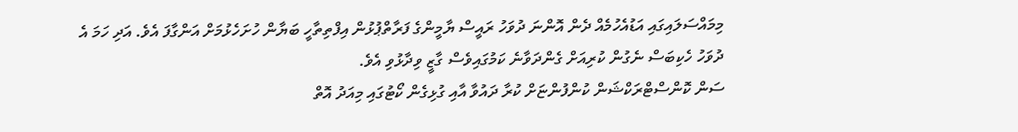މިމައްސަލައިގައި އަޑުއެހުމެއް ދެން އޮންނަ ދުވަހު ރައީސް ޔާމީންގެ ފަރާތްޕުޅުން އިފްތިތާހީ ބަޔާން ހުށަހެޅުމަށް އަންގާފަ އެވެ. އަދި ހަމަ އެ ދުވަހު ހެކިބަސް ނެގުން ކުރިއަށް ގެންދަވާނެ ކަމުގައިވެސް ގާޒީ ވިދާޅުވި އެވެ.
ސަން ކޮންސްޓްރަކްޝަން ކުންފުންޏަށް ކުރާ ދައުވާ އާއި ގުޅިގެން ކޯޓުގައި މިއަދު އޮތް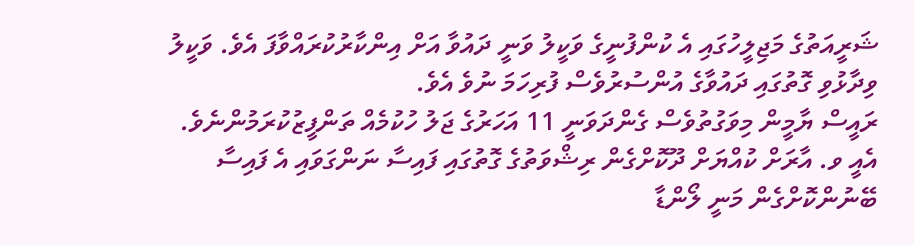ޝަރީއަތުގެ މަޖިލީހުގައި އެ ކުންފުނީގެ ވަކީލު ވަނީ ދައުވާ އަށް އިންކާރުކުރައްވާފަ އެވެ. ވަކީލު ވިދާޅުވި ގޮތުގައި ދައުވާގެ އުންސުރުވެސް ފުރިހަމަ ނުވެ އެވެ.
ރައީސް ޔާމީން މިވަގުތުވެސް ގެންދަވަނީ 11 އަހަރުގެ ޖަލު ހުކުމެއް ތަންފީޒުކުރަމުންނެވެ. އެއީ ވ. އާރަށް ކުއްޔަށް ދޫކޮށްގެން ރިޝްވަތުގެ ގޮތުގައި ފައިސާ ނަންގަވައި އެ ފައިސާ ބޭނުންކޮށްގެން މަނީ ލޯންޑާ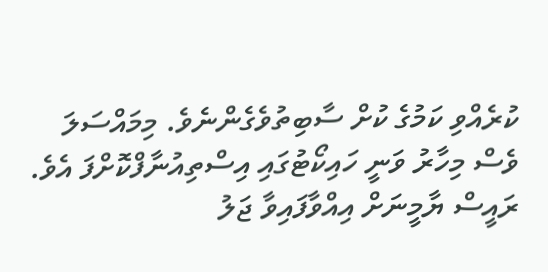ކުރެއްވި ކަމުގެ ކުށް ސާބިތުވެގެންނެވެ. މިމައްސަލަ ވެސް މިހާރު ވަނީ ހައިކޯޓުގައި އިސްތިއުނާފްކޮށްފަ އެވެ.
ރައީސް ޔާމީނަށް އިއްވާފައިވާ ޖަލު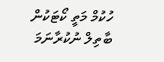ހުކުމް މަތީ ކޯޓަކުން ބާތިލް ނުކުރާނަމަ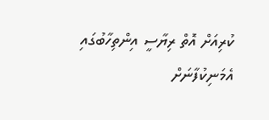ކުރިއަށް އޮތް ރިޔާސީ އިންތިހާބުގައި އެމަނިކުފާނަށް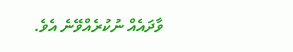ވާދައެއް ނުކުރެއްވޭނެ އެވެ.